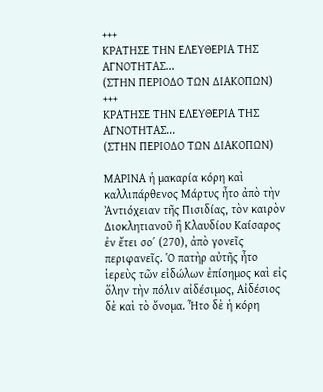+++
ΚΡΑΤΗΣΕ ΤΗΝ ΕΛΕΥΘΕΡΙΑ ΤΗΣ ΑΓΝΟΤΗΤΑΣ...
(ΣΤΗΝ ΠΕΡΙΟΔΟ ΤΩΝ ΔΙΑΚΟΠΩΝ)
+++
ΚΡΑΤΗΣΕ ΤΗΝ ΕΛΕΥΘΕΡΙΑ ΤΗΣ ΑΓΝΟΤΗΤΑΣ...
(ΣΤΗΝ ΠΕΡΙΟΔΟ ΤΩΝ ΔΙΑΚΟΠΩΝ)

ΜΑΡΙΝΑ ἡ μακαρία κόρη καὶ καλλιπάρθενος Μάρτυς ἦτο ἀπὸ τὴν Ἀντιόχειαν τῆς Πισιδίας, τὸν καιρὸν Διοκλητιανοῦ ἢ Κλαυδίου Καίσαρος ἐν ἔτει σο΄ (270), ἀπὸ γονεῖς περιφανεῖς. Ὁ πατὴρ αὐτῆς ἦτο ἱερεὺς τῶν εἰδώλων ἐπίσημος καὶ εἰς ὅλην τὴν πόλιν αἰδέσιμος, Αἰδέσιος δὲ καὶ τὸ ὄνομα. Ἦτο δὲ ἡ κόρη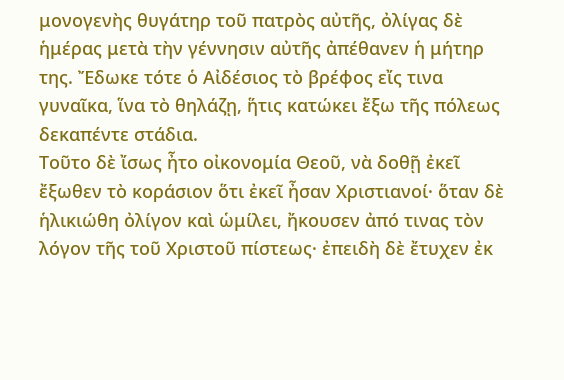μονογενὴς θυγάτηρ τοῦ πατρὸς αὐτῆς, ὀλίγας δὲ ἡμέρας μετὰ τὴν γέννησιν αὐτῆς ἀπέθανεν ἡ μήτηρ της. Ἔδωκε τότε ὁ Αἰδέσιος τὸ βρέφος εἴς τινα γυναῖκα, ἵνα τὸ θηλάζῃ, ἥτις κατώκει ἔξω τῆς πόλεως δεκαπέντε στάδια.
Τοῦτο δὲ ἴσως ἦτο οἰκονομία Θεοῦ, νὰ δοθῇ ἐκεῖ ἔξωθεν τὸ κοράσιον ὅτι ἐκεῖ ἦσαν Χριστιανοί· ὅταν δὲ ἡλικιώθη ὀλίγον καὶ ὡμίλει, ἤκουσεν ἀπό τινας τὸν λόγον τῆς τοῦ Χριστοῦ πίστεως· ἐπειδὴ δὲ ἔτυχεν ἐκ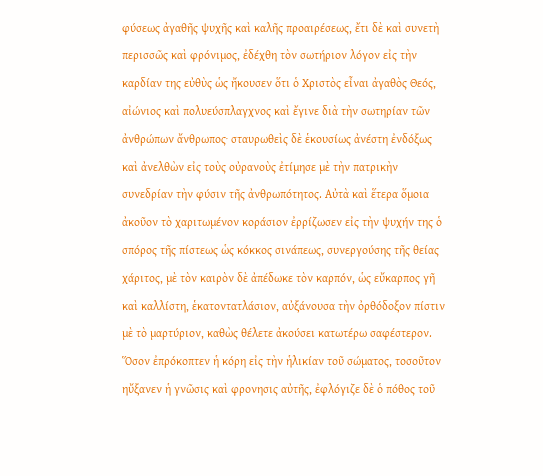φύσεως ἀγαθῆς ψυχῆς καὶ καλῆς προαιρέσεως, ἔτι δὲ καὶ συνετὴ περισσῶς καὶ φρόνιμος, ἐδέχθη τὸν σωτήριον λόγον εἰς τὴν καρδίαν της εὐθὺς ὡς ἤκουσεν ὅτι ὁ Χριστὸς εἶναι ἀγαθὸς Θεός, αἰώνιος καὶ πολυεύσπλαγχνος καὶ ἔγινε διὰ τὴν σωτηρίαν τῶν ἀνθρώπων ἄνθρωπος· σταυρωθεὶς δὲ ἑκουσίως ἀνέστη ἐνδόξως καὶ ἀνελθὼν εἰς τοὺς οὐρανοὺς ἐτίμησε μὲ τὴν πατρικὴν συνεδρίαν τὴν φύσιν τῆς ἀνθρωπότητος. Αὐτὰ καὶ ἕτερα ὅμοια ἀκοῦον τὸ χαριτωμένον κοράσιον ἐρρίζωσεν εἰς τὴν ψυχήν της ὁ σπόρος τῆς πίστεως ὡς κόκκος σινάπεως, συνεργούσης τῆς θείας χάριτος, μὲ τὸν καιρὸν δὲ ἀπέδωκε τὸν καρπόν, ὡς εὔκαρπος γῆ καὶ καλλίστη, ἑκατοντατλάσιον, αὐξάνουσα τὴν ὀρθόδοξον πίστιν μὲ τὸ μαρτύριον, καθὼς θέλετε ἀκούσει κατωτέρω σαφέστερον.
Ὅσον ἐπρόκοπτεν ἡ κόρη εἰς τὴν ἡλικίαν τοῦ σώματος, τοσοῦτον ηὔξανεν ἡ γνῶσις καὶ φρονησις αὐτῆς, ἐφλόγιζε δὲ ὁ πόθος τοῦ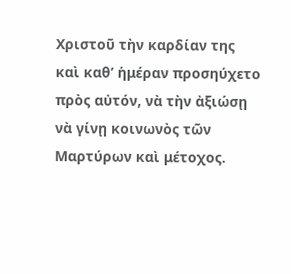Χριστοῦ τὴν καρδίαν της καὶ καθ’ ἡμέραν προσηύχετο πρὸς αὐτόν, νὰ τὴν ἀξιώσῃ νὰ γίνῃ κοινωνὸς τῶν Μαρτύρων καὶ μέτοχος.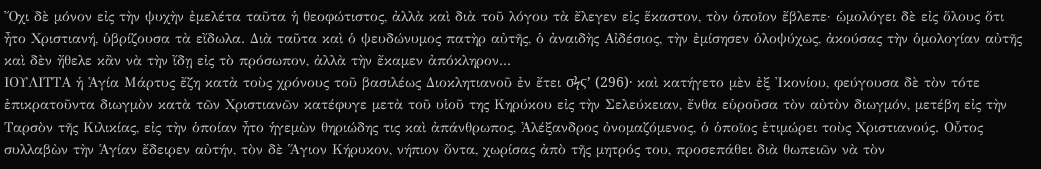Ὄχι δὲ μόνον εἰς τὴν ψυχὴν ἐμελέτα ταῦτα ἡ θεοφώτιστος, ἀλλὰ καὶ διὰ τοῦ λόγου τὰ ἔλεγεν εἰς ἕκαστον, τὸν ὁποῖον ἔβλεπε· ὡμολόγει δὲ εἰς ὅλους ὅτι ἦτο Χριστιανή, ὑβρίζουσα τὰ εἴδωλα. Διὰ ταῦτα καὶ ὁ ψευδώνυμος πατὴρ αὐτῆς, ὁ ἀναιδὴς Αἰδέσιος, τὴν ἐμίσησεν ὁλοψύχως, ἀκούσας τὴν ὁμολογίαν αὐτῆς καὶ δὲν ἤθελε κἂν νὰ τὴν ἴδῃ εἰς τὸ πρόσωπον, ἀλλὰ τὴν ἔκαμεν ἀπόκληρον...
ΙΟΥΛΙΤΤΑ ἡ Ἁγία Μάρτυς ἔζη κατὰ τοὺς χρόνους τοῦ βασιλέως Διοκλητιανοῦ ἐν ἔτει σϟϛ’ (296)· καὶ κατήγετο μὲν ἐξ Ἰκονίου, φεύγουσα δὲ τὸν τότε ἐπικρατοῦντα διωγμὸν κατὰ τῶν Χριστιανῶν κατέφυγε μετὰ τοῦ υἱοῦ της Κηρύκου εἰς τὴν Σελεύκειαν, ἔνθα εὑροῦσα τὸν αὐτὸν διωγμόν, μετέβη εἰς τὴν Ταρσὸν τῆς Κιλικίας, εἰς τὴν ὁποίαν ἦτο ἡγεμὼν θηριώδης τις καὶ ἀπάνθρωπος, Ἀλέξανδρος ὀνομαζόμενος, ὁ ὁποῖος ἐτιμώρει τοὺς Χριστιανούς. Οὗτος συλλαβὼν τὴν Ἁγίαν ἔδειρεν αὐτήν, τὸν δὲ Ἅγιον Κήρυκον, νήπιον ὄντα, χωρίσας ἀπὸ τῆς μητρός του, προσεπάθει διὰ θωπειῶν νὰ τὸν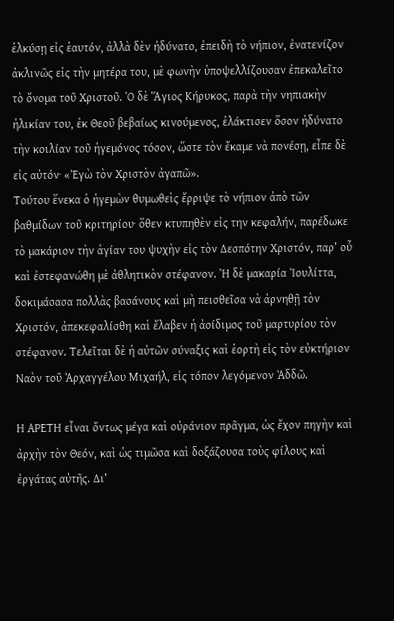ἑλκύσῃ εἰς ἑαυτόν, ἀλλὰ δὲν ἠδύνατο, ἐπειδὴ τὸ νήπιον, ἐνατενίζον ἀκλινῶς εἰς τὴν μητέρα του, μὲ φωνὴν ὑποψελλίζουσαν ἐπεκαλεῖτο τὸ ὄνομα τοῦ Χριστοῦ. Ὁ δὲ Ἅγιος Κήρυκος, παρὰ τὴν νηπιακὴν ἡλικίαν του, ἐκ Θεοῦ βεβαίως κινούμενος, ἐλάκτισεν ὅσον ἠδύνατο τὴν κοιλίαν τοῦ ἡγεμόνος τόσον, ὥστε τὸν ἔκαμε νὰ πονέσῃ, εἶπε δὲ εἰς αὐτόν· «Ἐγὼ τὸν Χριστὸν ἀγαπῶ».
Τούτου ἕνεκα ὁ ἡγεμὼν θυμωθεὶς ἔρριψε τὸ νήπιον ἀπὸ τῶν βαθμίδων τοῦ κριτηρίου· ὅθεν κτυπηθὲν εἰς την κεφαλήν, παρέδωκε τὸ μακάριον τὴν ἁγίαν του ψυχὴν εἰς τὸν Δεσπότην Χριστόν, παρ’ οὗ καὶ ἐστεφανώθη μὲ ἀθλητικὸν στέφανον. Ἡ δὲ μακαρία Ἰουλίττα, δοκιμάσασα πολλὰς βασάνους καὶ μὴ πεισθεῖσα νὰ ἀρνηθῇ τὸν Χριστόν, ἀπεκεφαλίσθη καὶ ἔλαβεν ἡ ἀοίδιμος τοῦ μαρτυρίου τὸν στέφανον. Τελεῖται δὲ ἡ αὐτῶν σύναξις καὶ ἑορτὴ εἰς τὸν εὐκτήριον Ναὸν τοῦ Ἀρχαγγέλου Μιχαήλ, εἰς τόπον λεγόμενον Ἀδδῶ.

Η ΑΡΕΤΗ εἶναι ὄντως μέγα καὶ οὐράνιον πρᾶγμα, ὡς ἔχον πηγὴν καὶ ἀρχὴν τὸν Θεόν, καὶ ὡς τιμῶσα καὶ δοξάζουσα τοὺς φίλους καὶ ἐργάτας αὐτῆς. Δι’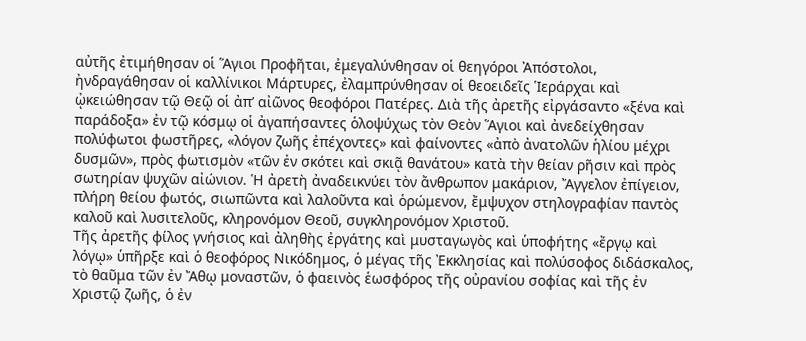αὐτῆς ἐτιμήθησαν οἱ Ἅγιοι Προφῆται, ἐμεγαλύνθησαν οἱ θεηγόροι Ἀπόστολοι, ἠνδραγάθησαν οἱ καλλίνικοι Μάρτυρες, ἐλαμπρύνθησαν οἱ θεοειδεῖς Ἱεράρχαι καὶ ᾠκειώθησαν τῷ Θεῷ οἱ ἀπ’ αἰῶνος θεοφόροι Πατέρες. Διὰ τῆς ἀρετῆς εἰργάσαντο «ξένα καὶ παράδοξα» ἐν τῷ κόσμῳ οἱ ἀγαπήσαντες ὁλοψύχως τὸν Θεὸν Ἅγιοι καὶ ἀνεδείχθησαν πολύφωτοι φωστῆρες, «λόγον ζωῆς ἐπέχοντες» καὶ φαίνοντες «ἀπὸ ἀνατολῶν ἡλίου μέχρι δυσμῶν», πρὸς φωτισμὸν «τῶν ἐν σκότει καὶ σκιᾷ θανάτου» κατὰ τὴν θείαν ρῆσιν καὶ πρὸς σωτηρίαν ψυχῶν αἰώνιον. Ἡ ἀρετὴ ἀναδεικνύει τὸν ἄνθρωπον μακάριον, Ἄγγελον ἐπίγειον, πλήρη θείου φωτός, σιωπῶντα καὶ λαλοῦντα καὶ ὁρώμενον, ἔμψυχον στηλογραφίαν παντὸς καλοῦ καὶ λυσιτελοῦς, κληρονόμον Θεοῦ, συγκληρονόμον Χριστοῦ.
Τῆς ἀρετῆς φίλος γνήσιος καὶ ἀληθὴς ἐργάτης καὶ μυσταγωγὸς καὶ ὑποφήτης «ἔργῳ καὶ λόγῳ» ὑπῆρξε καὶ ὁ θεοφόρος Νικόδημος, ὁ μέγας τῆς Ἐκκλησίας καὶ πολύσοφος διδάσκαλος, τὸ θαῦμα τῶν ἐν Ἄθῳ μοναστῶν, ὁ φαεινὸς ἑωσφόρος τῆς οὐρανίου σοφίας καὶ τῆς ἐν Χριστῷ ζωῆς, ὁ ἐν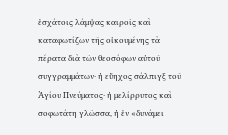ἐσχάτοις λάμψας καιροῖς καὶ καταφωτίζων τῆς οἰκουμένης τὰ πέρατα διὰ τῶν θεοσόφων αὐτοῦ συγγραμμάτων· ἡ εὔηχος σάλπιγξ τοῦ Ἁγίου Πνεύματος· ἡ μελίρρυτος καὶ σοφωτάτη γλῶσσα, ἡ ἐν «δυνάμει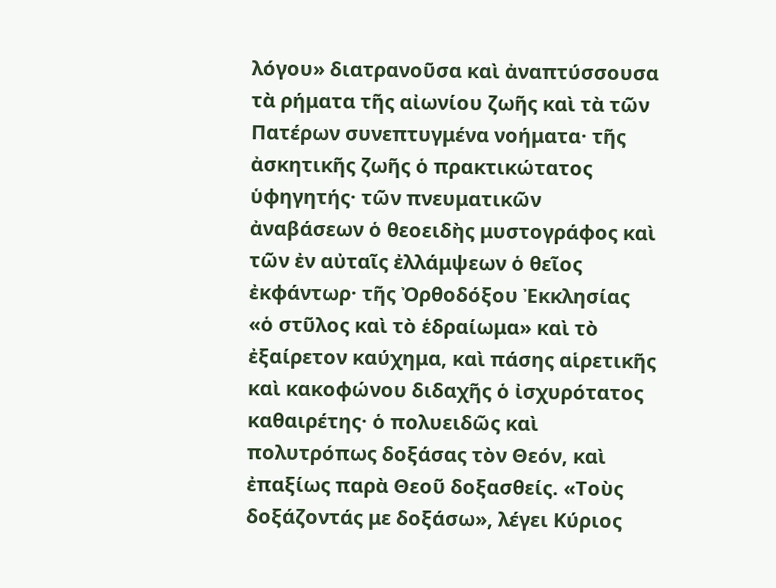λόγου» διατρανοῦσα καὶ ἀναπτύσσουσα τὰ ρήματα τῆς αἰωνίου ζωῆς καὶ τὰ τῶν Πατέρων συνεπτυγμένα νοήματα· τῆς ἀσκητικῆς ζωῆς ὁ πρακτικώτατος ὑφηγητής· τῶν πνευματικῶν ἀναβάσεων ὁ θεοειδὴς μυστογράφος καὶ τῶν ἐν αὐταῖς ἐλλάμψεων ὁ θεῖος ἐκφάντωρ· τῆς Ὀρθοδόξου Ἐκκλησίας «ὁ στῦλος καὶ τὸ ἑδραίωμα» καὶ τὸ ἐξαίρετον καύχημα, καὶ πάσης αἱρετικῆς καὶ κακοφώνου διδαχῆς ὁ ἰσχυρότατος καθαιρέτης· ὁ πολυειδῶς καὶ πολυτρόπως δοξάσας τὸν Θεόν, καὶ ἐπαξίως παρὰ Θεοῦ δοξασθείς. «Τοὺς δοξάζοντάς με δοξάσω», λέγει Κύριος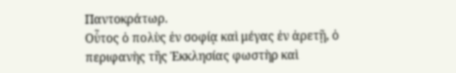Παντοκράτωρ.
Οὗτος ὁ πολὺς ἐν σοφίᾳ καὶ μέγας ἐν ἀρετῇ, ὁ περιφανὴς τῆς Ἐκκλησίας φωστὴρ καὶ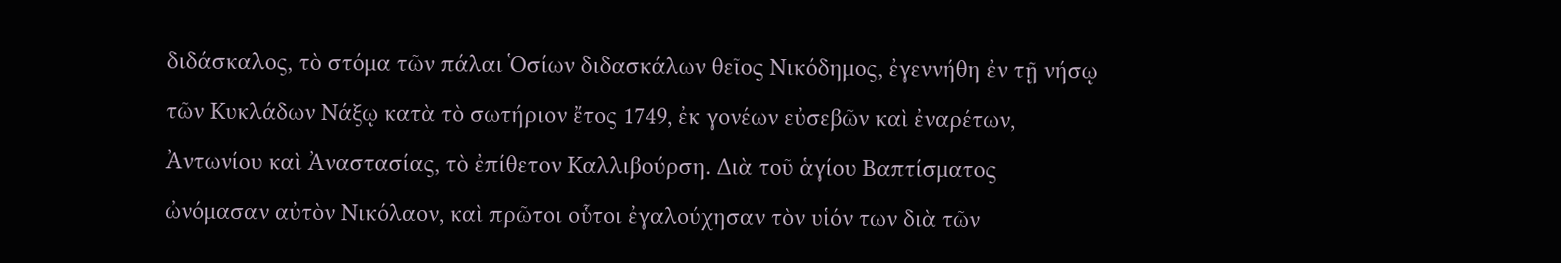διδάσκαλος, τὸ στόμα τῶν πάλαι Ὁσίων διδασκάλων θεῖος Νικόδημος, ἐγεννήθη ἐν τῇ νήσῳ τῶν Κυκλάδων Νάξῳ κατὰ τὸ σωτήριον ἔτος 1749, ἐκ γονέων εὐσεβῶν καὶ ἐναρέτων, Ἀντωνίου καὶ Ἀναστασίας, τὸ ἐπίθετον Καλλιβούρση. Διὰ τοῦ ἁγίου Βαπτίσματος ὠνόμασαν αὐτὸν Νικόλαον, καὶ πρῶτοι οὗτοι ἐγαλούχησαν τὸν υἱόν των διὰ τῶν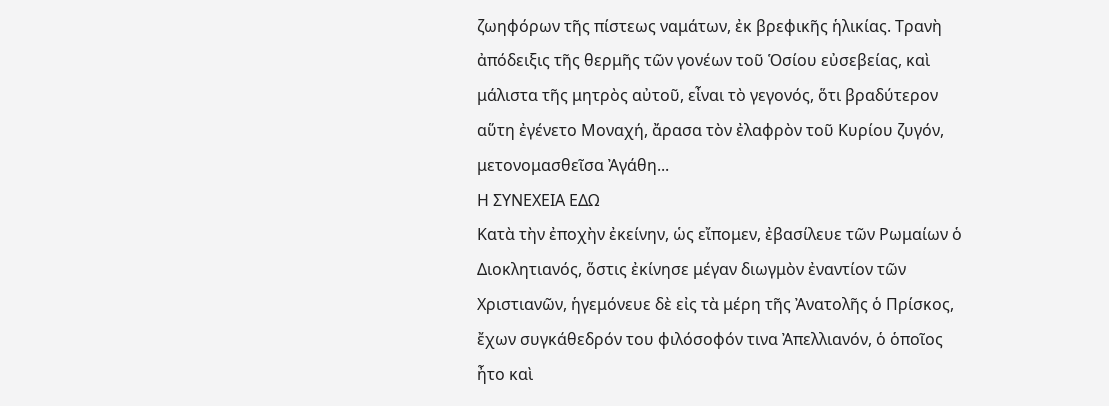ζωηφόρων τῆς πίστεως ναμάτων, ἐκ βρεφικῆς ἡλικίας. Τρανὴ ἀπόδειξις τῆς θερμῆς τῶν γονέων τοῦ Ὁσίου εὐσεβείας, καὶ μάλιστα τῆς μητρὸς αὐτοῦ, εἶναι τὸ γεγονός, ὅτι βραδύτερον αὕτη ἐγένετο Μοναχή, ἄρασα τὸν ἐλαφρὸν τοῦ Κυρίου ζυγόν, μετονομασθεῖσα Ἀγάθη...
Η ΣΥΝΕΧΕΙΑ ΕΔΩ
Κατὰ τὴν ἐποχὴν ἐκείνην, ὡς εἴπομεν, ἐβασίλευε τῶν Ρωμαίων ὁ Διοκλητιανός, ὅστις ἐκίνησε μέγαν διωγμὸν ἐναντίον τῶν Χριστιανῶν, ἡγεμόνευε δὲ εἰς τὰ μέρη τῆς Ἀνατολῆς ὁ Πρίσκος, ἔχων συγκάθεδρόν του φιλόσοφόν τινα Ἀπελλιανόν, ὁ ὁποῖος ἦτο καὶ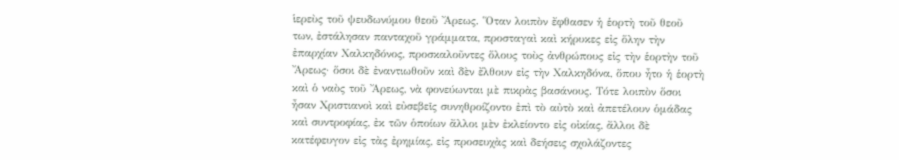ἱερεὺς τοῦ ψευδωνύμου θεοῦ Ἄρεως. Ὅταν λοιπὸν ἔφθασεν ἡ ἑορτὴ τοῦ θεοῦ των, ἐστάλησαν πανταχοῦ γράμματα, προσταγαὶ καὶ κήρυκες εἰς ὅλην τὴν ἐπαρχίαν Χαλκηδόνος, προσκαλοῦντες ὅλους τοὺς ἀνθρώπους εἰς τὴν ἑορτὴν τοῦ Ἄρεως· ὅσοι δὲ ἐναντιωθοῦν καὶ δὲν ἔλθουν εἰς τὴν Χαλκηδόνα, ὅπου ἦτο ἡ ἑορτὴ καὶ ὁ ναὸς τοῦ Ἄρεως, νὰ φονεύωνται μὲ πικρὰς βασάνους. Τότε λοιπὸν ὅσοι ἦσαν Χριστιανοὶ καὶ εὐσεβεῖς συνηθροίζοντο ἐπὶ τὸ αὐτὸ καὶ ἀπετέλουν ὁμάδας καὶ συντροφίας, ἐκ τῶν ὁποίων ἄλλοι μὲν ἐκλείοντο εἰς οἰκίας, ἄλλοι δὲ κατέφευγον εἰς τὰς ἐρημίας, εἰς προσευχὰς καὶ δεήσεις σχολάζοντες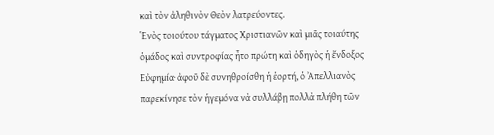καὶ τὸν ἀληθινὸν Θεὸν λατρεύοντες.
Ἑνὸς τοιούτου τάγματος Χριστιανῶν καὶ μιᾶς τοιαύτης ὁμάδος καὶ συντροφίας ἦτο πρώτη καὶ ὁδηγὸς ἡ ἔνδοξος Εὐφημία· ἀφοῦ δὲ συνηθροίσθη ἡ ἑορτή, ὁ Ἀπελλιανὸς παρεκίνησε τὸν ἡγεμόνα νὰ συλλάβῃ πολλὰ πλήθη τῶν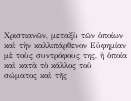Χριστιανῶν, μεταξὺ τῶν ὁποίων καὶ τὴν καλλιπάρθενον Εὐφημίαν μὲ τοὺς συντρόφους της, ἡ ὁποία καὶ κατὰ τὸ κάλλος τοῦ σώματος καὶ τῆς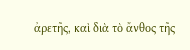ἀρετῆς, καὶ διὰ τὸ ἄνθος τῆς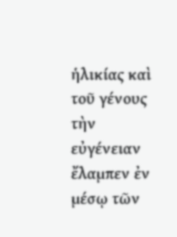ἡλικίας καὶ τοῦ γένους τὴν εὐγένειαν ἔλαμπεν ἐν μέσῳ τῶν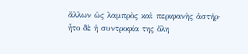ἄλλων ὡς λαμπρὸς καὶ περιφανὴς ἀστήρ· ἦτο δὲ ἡ συντροφία της ὅλη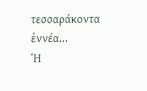τεσσαράκοντα ἐννέα...
Ἡ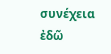συνέχεια ἐδῶ